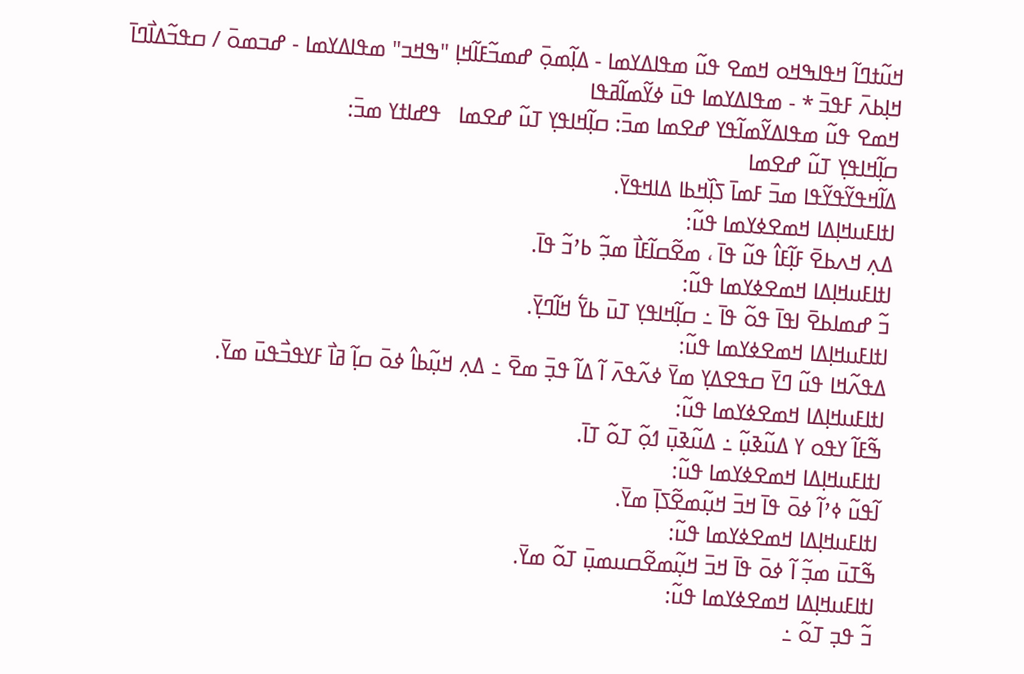ߞߎ߬ߙߣߊ߬ ߞߟߊߒߞߋ ߞߘߐ ߟߎ߬ ߘߟߊߡߌߘߊ - ߡߊ߲߬ߘߋ߲߫ ߝߘߏ߬ߓߊ߬ߞߊ߲ "ߒߞߏ" ߘߟߊߡߌߘߊ - ߝߏߘߋ߫ / ߛߟߏ߬ߡߊ߯ߣߊ߫ ߞߊ߲ߕߍ߫ ߓߟߏ߫ * - ߘߟߊߡߌߘߊ ߟߎ߫ ߦߌ߬ߘߊ߬ߥߟߊ
ߞߘߐ ߟߎ߬ ߘߟߊߡߌ߬ߘߊ߬ߟߌ ߝߐߘߊ ߘߏ߫: ߛߊ߲߬ߞߊߟߌ߲ ߠߎ߬ ߝߐߘߊ   ߟߝߊߙߌ ߘߏ߫:
ߛߊ߲߬ߞߊߟߌ߲ ߠߎ߬ ߝߐߘߊ
ߡߊ߬ߞߟߌ߬ߟߌ߬ߟߊ ߘߏ߫ ߓߘߊ߫ ߖߊ߲߰ߞߕߊ ߡߊߞߟߌ߫.
ߊߙߊߓߎߞߊ߲ߡߊ ߞߘߐߦߌߘߊ ߟߎ߬:
ߡߍ߲ ߞߍߕߐ߫ ߓߊ߲߬ߓߊ߮ ߟߎ߬ ߟߊ߫ ، ߘߐ߬ߛߊ߬ߓߊ߯ ߘߏ߲߬ ߕߴߏ߬ ߟߊ߫.
ߊߙߊߓߎߞߊ߲ߡߊ ߞߘߐߦߌߘߊ ߟߎ߬:
ߏ߬ ߝߘߊߕߐ߫ ߊߟߊ߫ ߟߋ߬ ߟߊ߫ ߸ ߛߊ߲߬ߞߊߟߌ߲ ߠߎ߫ ߕߌ߱ ߞߊ߬ߣߌ߲߫.
ߊߙߊߓߎߞߊ߲ߡߊ ߞߘߐߦߌߘߊ ߟߎ߬:
ߡߟߍ߬ߞߊ ߟߎ߬ ߣߌ߫ ߛߟߐߡߌ߲ ߘߌ߫ ߦߍ߬ߟߍ߫ ߊ߬ ߡߊ߬ ߟߏ߲߫ ߘߐ߫ ߸ ߡߍ߲ ߞߎ߲߬ߕߊ߮ ߦߋ߫ ߛߊ߲߬ ߥߊ߯ ߓߌߟߏ߯ߟߎ߫ ߘߌ߫.
ߊߙߊߓߎߞߊ߲ߡߊ ߞߘߐߦߌߘߊ ߟߎ߬:
ߒ߬ߓߊ߬ ߌߟߋ ߌ ߡߎ߬ߢߎ߲߬ ߸ ߡߎ߬ߢߎ߲߫ ߗߋ߲߬ ߠߋ߬ ߠߊ߫.
ߊߙߊߓߎߞߊ߲ߡߊ ߞߘߐߦߌߘߊ ߟߎ߬:
ߊ߬ߟߎ߬ ߦߴߊ߬ ߦߋ߫ ߟߊ߫ ߞߏ߫ ߞߎ߲߬ߘߐ߬ߖߊ߲߫ ߘߌ߫.
ߊߙߊߓߎߞߊ߲ߡߊ ߞߘߐߦߌߘߊ ߟߎ߬:
ߒ߬ߠߎ߫ ߘߏ߲߬ ߊ߬ ߦߋ߫ ߟߊ߫ ߞߏ߫ ߞߎ߲߬ߘߐ߬ߛߎߘߎ߲߫ ߠߋ߬ ߘߌ߫.
ߊߙߊߓߎߞߊ߲ߡߊ ߞߘߐߦߌߘߊ ߟߎ߬:
ߏ߬ ߟߏ߲ ߠߋ߬ ߸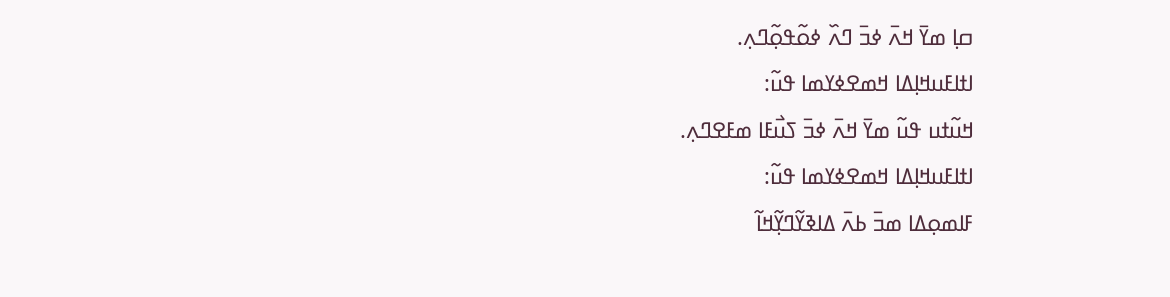ߛߊ߲ ߘߌ߫ ߞߍ߫ ߦߏ߫ ߣߍ߰ ߦߋ߬ߟߋ߲߬ߣߍ߲.
ߊߙߊߓߎߞߊ߲ߡߊ ߞߘߐߦߌߘߊ ߟߎ߬:
ߞߎ߬ߙߎ ߟߎ߬ ߘߌ߫ ߞߍ߫ ߦߏ߫ ߖߎ߯ߓߊ ߘߓߐߣߍ߲.
ߊߙߊߓߎߞߊ߲ߡߊ ߞߘߐߦߌߘߊ ߟߎ߬:
ߓߊߘߋ߲ߡߊ ߘߏ߫ ߕߍ߫ ߡߊߢߌ߬ߣߌ߲߬ߞߊ߬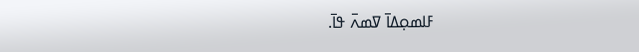ߓߊߘߋ߲ߡߊ߫ ߜߘߍ߫ ߟߊ߫.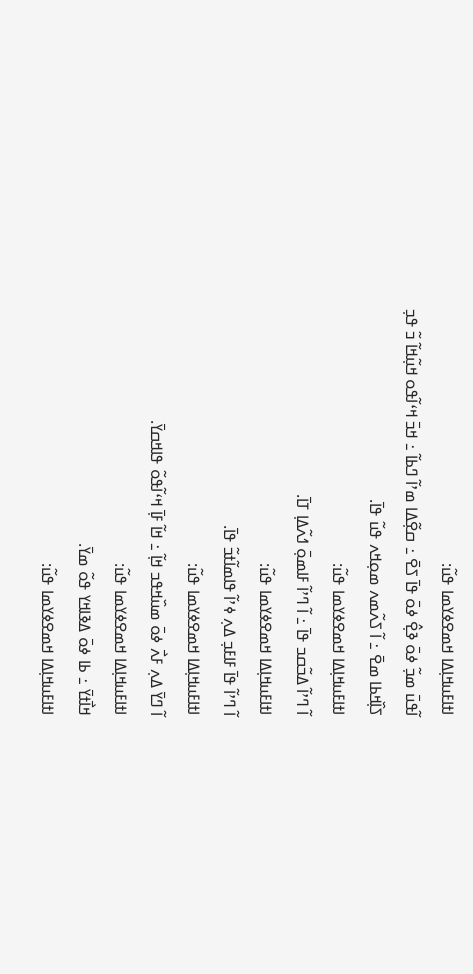ߊߙߊߓߎߞߊ߲ߡߊ ߞߘߐߦߌߘߊ ߟߎ߬:
ߊ߬ߟߎ߫ ߘߏ߲߬ ߦߋ߫ ߢߐ߲߮ ߦߋ߫ ߟߊ߫ ߖߐ߫ ߸ ߛߐ߲߬ߡߊ ߘߴߊ߬ ߣߕߊ߬ ߸ ߞߏ߫ ߞߵߊ߬ߟߋ ߞߎ߲߬ߞߊ߬ ߏ߬ ߟߏ߲ ߖߊ߲߰ߞߕߊ ߘߐ߫ ߸ ߊ߬ ߖߍ߬ߘߍ ߘߋ߲ߞߍ ߟߎ߬ ߟߊ߫.
ߊߙߊߓߎߞߊ߲ߡߊ ߞߘߐߦߌߘߊ ߟߎ߬:
ߊ߬ ߣߴߊ߬ ߡߏ߬ߛߏ ߟߊ߫ ߸ ߊ߬ ߣߴߊ߬ ߓߊߘߋ߲߫ ߗߍ߬ߡߊ߲ ߠߊ߫.
ߊߙߊߓߎߞߊ߲ߡߊ ߞߘߐߦߌߘߊ ߟߎ߬:
ߊ߬ ߣߴߊ߬ ߟߊ߫ ߓߊߓߏ߲ ߡߍ߲ ߦߴߊ߬ ߟߊߘߊ߬ߙߏ߬ ߟߊ߫.
ߊߙߊߓߎߞߊ߲ߡߊ ߞߘߐߦߌߘߊ ߟߎ߬:
ߊ߬ ߣߌ߫ ߡߍ߲ ߓߍ߯ ߦߋ߫ ߘߎ߰ߞߟߏ ߞߊ߲߬ ߸ ߞߊ߬ ߓߊ߲߫ ߞߵߊ߬ߟߋ߬ ߟߊߞߛߌ߫.
ߊߙߊߓߎߞߊ߲ߡߊ ߞߘߐߦߌߘߊ ߟߎ߬:
ߞߊ߯ߙߌ߫ ߸ ߕߊ ߦߋ߫ ߡߢߊߞߌ ߟߋ߬ ߘߌ߫.
ߊߙߊߓߎߞߊ߲ߡߊ ߞߘߐߦߌߘߊ ߟߎ߬: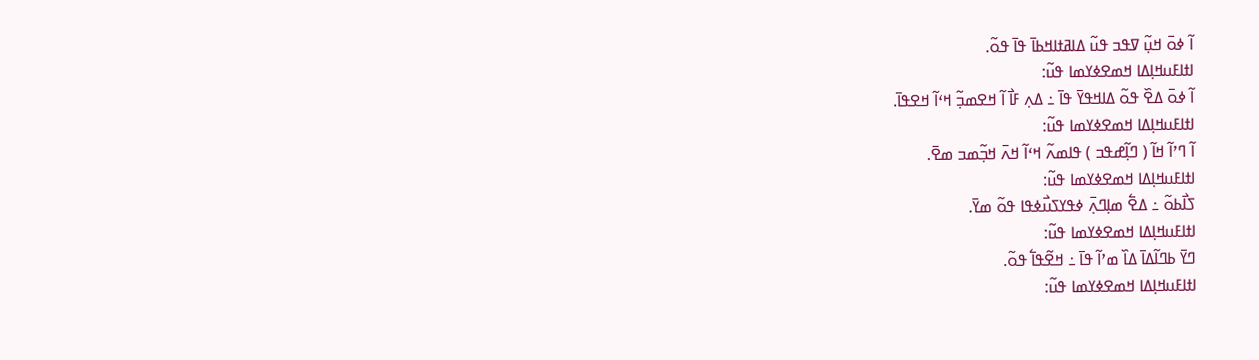ߊ߬ ߦߋ߫ ߞߎ߲߬ ߜߟߏ ߟߎ߬ ߡߊߥߙߊߞߕߊ߫ ߟߊ߫ ߟߋ߬.
ߊߙߊߓߎߞߊ߲ߡߊ ߞߘߐߦߌߘߊ ߟߎ߬:
ߊ߬ ߦߋ߫ ߡߐ߰ ߟߋ߬ ߡߊߞߟߌ߫ ߟߊ߫ ߸ ߡߍ߲ ߓߊ߯ ߊ߬ ߞߐߘߏ߲߬ ߞߵߊ߬ ߞߐߟߊ߫.
ߊߙߊߓߎߞߊ߲ߡߊ ߞߘߐߦߌߘߊ ߟߎ߬:
ߊ߬ ߣߴߊ߬ ߞߊ߬ ( ߣߊ߲߬ߝߟߏ ) ߟߊߘߍ߬ ߞߵߊ߬ ߞߍ߫ ߞߏ߲߬ߘߏ ߘߐ߫.
ߊߙߊߓߎߞߊ߲ߡߊ ߞߘߐߦߌߘߊ ߟߎ߬:
ߖߊ߯ߕߋ߬ ߸ ߡߐ߱ ߘߊ߲ߣߍ߲߫ ߦߟߌߖߎ߯ߦߟߊ ߟߋ߬ ߘߌ߫.
ߊߙߊߓߎߞߊ߲ߡߊ ߞߘߐߦߌߘߊ ߟߎ߬:
ߣߌ߫ ߕߣߊ߬ߡߊ߫ ߡߊ߰ ߘߴߊ߬ ߟߊ߫ ߸ ߞߐ߬ߟߊ߱ ߟߋ߬.
ߊߙߊߓߎߞߊ߲ߡߊ ߞߘߐߦߌߘߊ ߟߎ߬: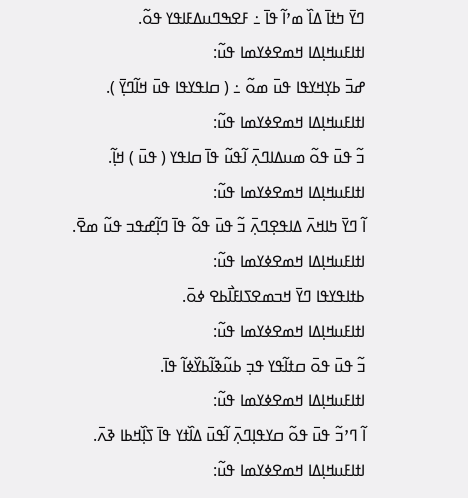ߣߌ߫ ߤߙߊ߫ ߡߊ߰ ߘߴߊ߬ ߟߊ߫ ߸ ߓߐߒߣߎߡߓߊߟߌ ߟߋ߬.
ߊߙߊߓߎߞߊ߲ߡߊ ߞߘߐߦߌߘߊ ߟߎ߬:
ߝߏ߫ ߕߌ߲ߞߌߟߊ ߟߎ߫ ߘߋ߬ ߸ ( ߛߊߟߌߟߊ ߟߎ߫ ߞߊ߬ߣߌ߲߫ ).
ߊߙߊߓߎߞߊ߲ߡߊ ߞߘߐߦߌߘߊ ߟߎ߬:
ߏ߬ ߟߎ߫ ߟߋ߬ ߘߎߡߊߣߍ߲߫ ߊ߬ߟߎ߬ ߟߊ߫ ߛߊߟߌ ( ߟߎ߫ ) ߞߊ߲߬.
ߊߙߊߓߎߞߊ߲ߡߊ ߞߘߐߦߌߘߊ ߟߎ߬:
ߊ߬ ߣߌ߫ ߤߊߞߍ߫ ߡߊߟߐ߲ߣߍ߲߫ ߏ߬ ߟߎ߫ ߟߋ߬ ߟߊ߫ ߣߊ߲߬ߝߟߏ ߟߎ߬ ߘߐ߫.
ߊߙߊߓߎߞߊ߲ߡߊ ߞߘߐߦߌߘߊ ߟߎ߬:
ߕߙߊߟߌߟߊ ߣߌ߫ ߞߏߘߐߖߊߓߊ߯ߕߐ ߦߋ߫.
ߊߙߊߓߎߞߊ߲ߡߊ ߞߘߐߦߌߘߊ ߟߎ߬:
ߏ߬ ߟߎ߫ ߟߋ߫ ߛߙߊ߬ߟߌ ߟߏ߲ ߕߎ߬ߢߊ߬ߕߌ߰ߦߊ߬ ߟߊ߫.
ߊߙߊߓߎߞߊ߲ߡߊ ߞߘߐߦߌߘߊ ߟߎ߬:
ߊ߬ ߣߴߏ߬ ߟߎ߫ ߟߋ߬ ߛߌߟߊ߲ߣߍ߲߫ ߊ߬ߟߎ߫ ߡߊ߰ߙߌ ߟߊ߫ ߖߊ߲߰ߞߕߊ ߢߍ߫.
ߊߙߊߓߎߞߊ߲ߡߊ ߞߘߐߦߌߘߊ ߟߎ߬: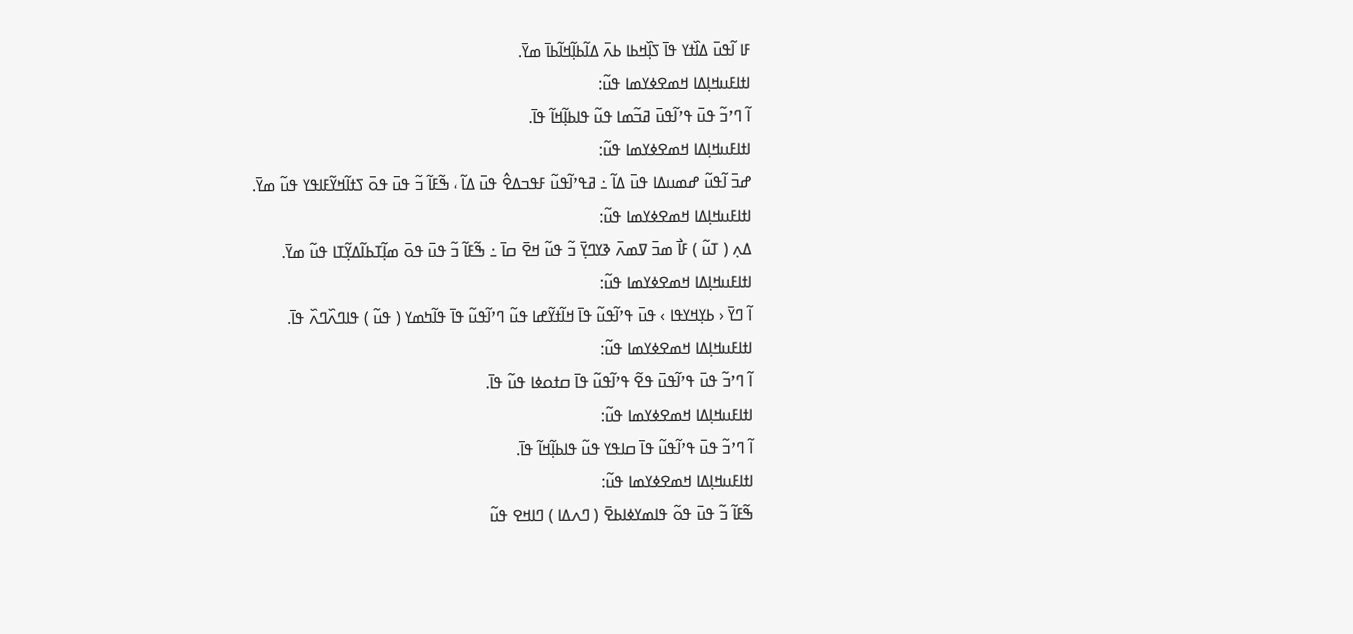ߓߊ ߊ߬ߟߎ߫ ߡߊ߰ߙߌ ߟߊ߫ ߖߊ߲߰ߞߕߊ ߕߍ߫ ߡߊ߬ߕߊ߲߬ߞߊ߬ߕߊ߫ ߘߌ߫.
ߊߙߊߓߎߞߊ߲ߡߊ ߞߘߐߦߌߘߊ ߟߎ߬:
ߊ߬ ߣߴߏ߬ ߟߎ߫ ߟߴߊ߬ߟߎ߫ ߥߏ߬ߘߊ ߟߎ߬ ߟߊߕߊ߲߬ߞߊ߬ ߟߊ߫.
ߊߙߊߓߎߞߊ߲ߡߊ ߞߘߐߦߌߘߊ ߟߎ߬:
ߝߏ߫ ߊ߬ߟߎ߬ ߝߘߎߡߊ ߟߎ߫ ߡߊ߬ ߸ ߥߟߴߊ߬ߟߎ߬ ߓߟߏߡߐ߮ ߟߎ߫ ߡߊ߬ ، ߒ߬ߓߊ߬ ߏ߬ ߟߎ߫ ߟߋ߫ ߖߙߊ߬ߞߌ߬ߓߊߟߌ ߟߎ߬ ߘߌ߫.
ߊߙߊߓߎߞߊ߲ߡߊ ߞߘߐߦߌߘߊ ߟߎ߬:
ߡߍ߲ ( ߠߎ߬ ) ߓߊ߯ ߘߏ߫ ߜߘߍ߫ ߢߌߣߌ߲߫ ߏ߬ ߟߎ߬ ߞߐ߫ ߛߊ߫ ߸ ߒ߬ߓߊ߬ ߏ߬ ߟߎ߫ ߟߋ߫ ߘߊ߲߬ߠߕߊ߬ߡߌ߲߬ߠߊ ߟߎ߬ ߘߌ߫.
ߊߙߊߓߎߞߊ߲ߡߊ ߞߘߐߦߌߘߊ ߟߎ߬:
ߊ߬ ߣߌ߫ ‹ ߕߌ߲ߞߌߟߊ › ߟߎ߫ ߟߴߊ߬ߟߎ߬ ߟߊ߫ ߞߊ߬ߙߌ߬ߝߊ ߟߎ߬ ߣߴߊ߬ߟߎ߬ ߟߊ߫ ߟߊ߬ߤߘߌ ( ߟߎ߬ ) ߟߊߣߍ߰ߣߍ߰ ߟߊ߫.
ߊߙߊߓߎߞߊ߲ߡߊ ߞߘߐߦߌߘߊ ߟߎ߬:
ߊ߬ ߣߴߏ߬ ߟߎ߫ ߟߴߊ߬ߟߎ߫ ߟߐ߬ ߟߴߊ߬ߟߎ߬ ߟߊ߫ ߛߙߋߦߊ ߟߎ߬ ߟߊ߫.
ߊߙߊߓߎߞߊ߲ߡߊ ߞߘߐߦߌߘߊ ߟߎ߬:
ߊ߬ ߣߴߏ߬ ߟߎ߫ ߟߴߊ߬ߟߎ߬ ߟߊ߫ ߛߊߟߌ ߟߎ߬ ߟߊߕߊ߲߬ߞߊ߬ ߟߊ߫.
ߊߙߊߓߎߞߊ߲ߡߊ ߞߘߐߦߌߘߊ ߟߎ߬:
ߒ߬ߓߊ߬ ߏ߬ ߟߎ߫ ߟߋ߬ ߟߊߘߌߦߊߕߐ߫ ( ߣߍߡߊ ) ߣߊߞߐ ߟߎ߬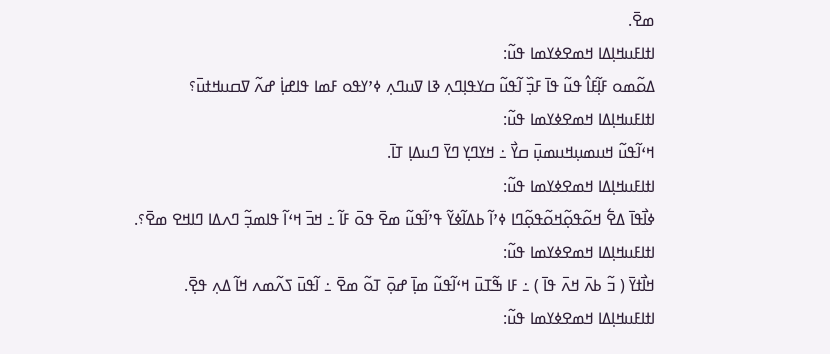ߘߐ߫.
ߊߙߊߓߎߞߊ߲ߡߊ ߞߘߐߦߌߘߊ ߟߎ߬:
ߡߋ߬ߘߋ ߓߊ߲߬ߓߊ߮ ߟߎ߬ ߟߊ߫ ߓߏ߲߰ ߊ߬ߟߎ߬ ߛߌߟߊ߲ߣߍ߲ ߢߊ ߜߎߣߍ߲ ߦߴߌߟߋ ߓߘߊ ߟߊߝߊ߲߭ ߝߍ߬ ߜߛߎߞߙߎ߫؟
ߊߙߊߓߎߞߊ߲ߡߊ ߞߘߐߦߌߘߊ ߟߎ߬:
ߞߵߊ߬ߟߎ߬ ߞߎߘߎ߲ߞߎߘߎ߲߫ ߛߌ߯ ߸ ߞߌߣߌ߲ ߣߌ߫ ߣߎߡߊ߲ ߠߊ߫.
ߊߙߊߓߎߞߊ߲ߡߊ ߞߘߐߦߌߘߊ ߟߎ߬:
ߦߊ߯ߟߊ߫ ߡߐ߱ ߞߋ߬ߟߋ߲߬ߞߋ߬ߟߋ߲߬ߣߊ ߦߴߊ߬ ߕߡߊ߬ߦߌ߬ ߟߴߊ߬ߟߎ߬ ߘߐ߫ ߟߋ߫ ߓߊ߬ ߸ ߞߏ߫ ߞߵߊ߬ ߟߊߘߏ߲߬ ߣߍߡߊ ߣߊߞߐ ߘߐ߫؟.
ߊߙߊߓߎߞߊ߲ߡߊ ߞߘߐߦߌߘߊ ߟߎ߬:
ߞߊ߯ߙߌ߫ ( ߏ߬ ߕߍ߫ ߞߍ߫ ߟߊ߫ ) ߸ ߓߊ ߒ߬ߠߎ߫ ߞߵߊ߬ߟߎ߬ ߘߊ߲߫ ߝߋ߲߫ ߠߋ߬ ߘߐ߫ ߸ ߊ߬ߟߎ߫ ߖߍ߬ߘߍ ߞߊ߬ ߡߍ߲ ߟߐ߲߫.
ߊߙߊߓߎߞߊ߲ߡߊ ߞߘߐߦߌߘߊ ߟߎ߬: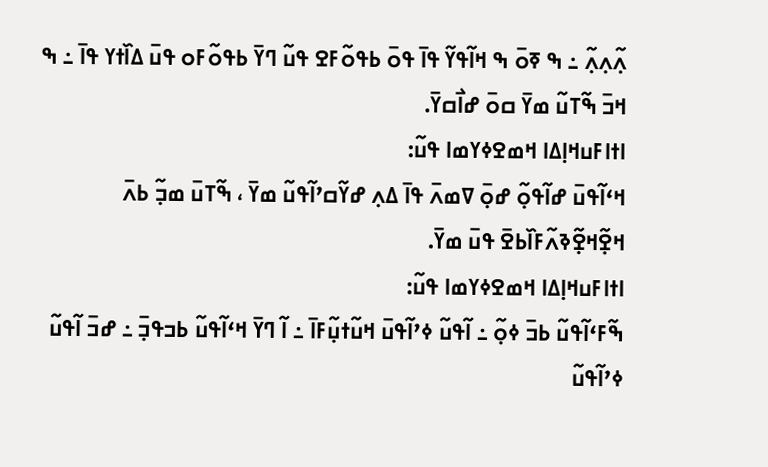ߍ߲߬ߍ߲ߍ߲߬ ߸ ߒ ߧߋ߫ ߒ ߞߊ߬ߟߌ߬ ߟߊ߫ ߟߋ߫ ߕߟߋ߬ߓߐ ߟߎ߬ ߣߌ߫ ߕߟߋ߬ߓߋ ߟߎ߫ ߡߊ߰ߙߌ ߟߊ߫ ߸ ߒ ߞߏ߫ ߒ߬ߠߎ߬ ߘߌ߫ ߛߋ߫ ߝߊ߯ߛߌ߫.
ߊߙߊߓߎߞߊ߲ߡߊ ߞߘߐߦߌߘߊ ߟߎ߬:
ߞߵߊ߬ߟߎ߫ ߝߊ߬ߟߋ߲߬ ߝߋ߲߫ ߜߘߍ߫ ߟߊ߫ ߡߍ߲ ߝߌ߬ߛߴߊ߬ߟߎ߬ ߘߌ߫ ، ߒ߬ߠߎ߫ ߘߏ߲߬ ߕߍ߫ ߞߐ߲߬ߞߐ߲߬ߢߍ߬ߓߊ߰ߕߐ߫ ߟߎ߫ ߘߌ߫.
ߊߙߊߓߎߞߊ߲ߡߊ ߞߘߐߦߌߘߊ ߟߎ߬:
ߒ߬ߓߵߊ߬ߟߎ߬ ߕߏ߫ ߦߋ߲߬ ߸ ߊ߬ߟߎ߬ ߦߴߊ߬ߟߎ߫ ߞߎ߬ߙߎ߲߬ߓߊ߫ ߸ ߊ߬ ߣߌ߫ ߞߵߊ߬ߟߎ߬ ߕߏߟߏ߲߫ ߸ ߝߏ߫ ߊ߬ߟߎ߬ ߦߴߊ߬ߟߎ߬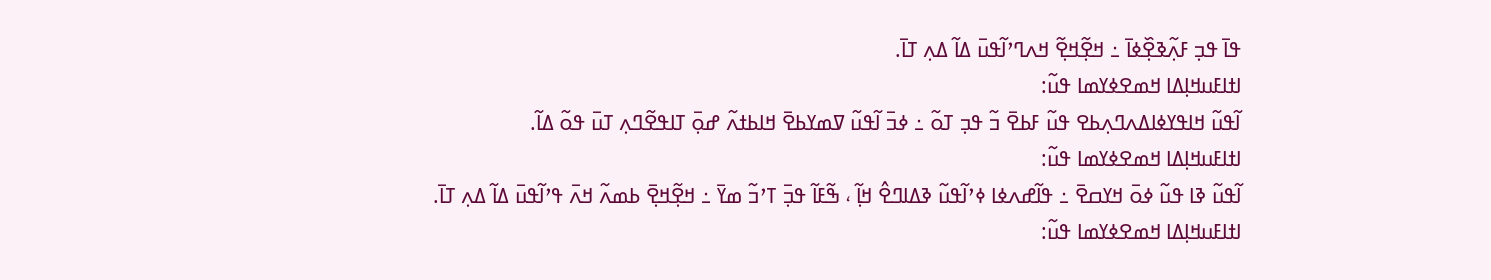ߟߊ߫ ߟߏ߲ ߓߍ߲߬ߢߐ߲߰ߦߊ߫ ߸ ߞߐ߲߬ߞߐ߲߬ ߞߍߣߴߊ߬ߟߎ߫ ߡߊ߬ ߡߍ߲ ߠߊ߫.
ߊߙߊߓߎߞߊ߲ߡߊ ߞߘߐߦߌߘߊ ߟߎ߬:
ߊ߬ߟߎ߬ ߞߊߟߌߦߊߡߍߣߍ߲ߕߐ ߟߎ߬ ߓߕߐ߫ ߏ߬ ߟߏ߲ ߠߋ߬ ߸ ߦߏ߫ ߊ߬ߟߎ߬ ߜߘߌߕߐ߫ ߞߊߕߙߍ߬ ߝߋ߲߫ ߠߊߟߐ߬ߣߍ߲ ߠߎ߫ ߟߋ߬ ߡߊ߬.
ߊߙߊߓߎߞߊ߲ߡߊ ߞߘߐߦߌߘߊ ߟߎ߬:
ߊ߬ߟߎ߬ ߢߊ ߟߎ߬ ߦߋ߫ ߞߌߛߐ߫ ߸ ߟߊ߬ߝߍߦߊ ߦߴߊ߬ߟߎ߬ ߢߡߊߣߐ߮ ߞߊ߲߬ ، ߒ߬ߓߊ߬ ߟߏ߲߫ ߠߴߏ߬ ߘߌ߫ ߸ ߞߐ߲߬ߞߐ߲߫ ߕߘߍ߬ ߞߍ߫ ߟߴߊ߬ߟߎ߫ ߡߊ߬ ߡߍ߲ ߠߊ߫.
ߊߙߊߓߎߞߊ߲ߡߊ ߞߘߐߦߌߘߊ ߟߎ߬: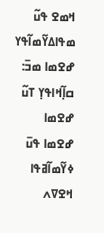ߞߘߐ ߟߎ߬ ߘߟߊߡߌ߬ߘߊ߬ߟߌ ߝߐߘߊ ߘߏ߫: ߛߊ߲߬ߞߊߟߌ߲ ߠߎ߬ ߝߐߘߊ
ߝߐߘߊ ߟߎ߫ ߦߌ߬ߘߊ߬ߥߟߊ ߞߐߜߍ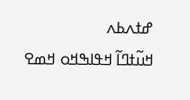ߝߙߍߕߍ
ߞߎ߬ߙߣߊ߬ ߞߟߊߒߞߋ ߞߘߐ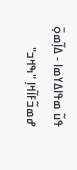ߟߎ߬ ߘߟߊߡߌߘߊ - ߡߊ߲߬ߘߋ߲߫ ߝߘߏ߬ߓߊ߬ߞߊ߲ "ߒߞߏ"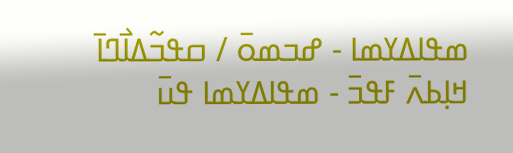ߘߟߊߡߌߘߊ - ߝߏߘߋ߫ / ߛߟߏ߬ߡߊ߯ߣߊ߫ ߞߊ߲ߕߍ߫ ߓߟߏ߫ - ߘߟߊߡߌߘߊ ߟߎ߫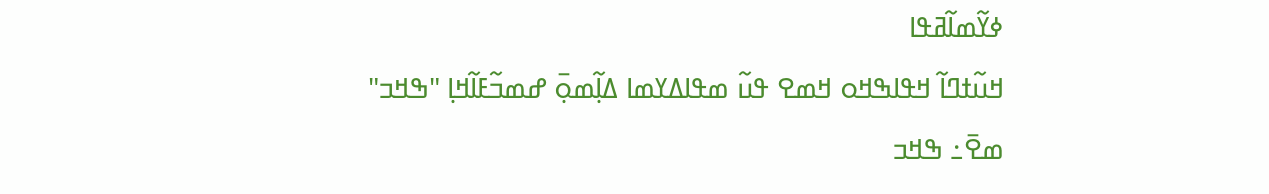ߦߌ߬ߘߊ߬ߥߟߊ
ߞߎ߬ߙߣߊ߬ ߞߟߊߒߞߋ ߞߘߐ ߟߎ߬ ߘߟߊߡߌߘߊ ߡߊ߲߬ߘߋ߲߫ ߝߘߏ߬ߓߊ߬ߞߊ߲ "ߒߞߏ" ߘߐ߫߸ ߒߞߏ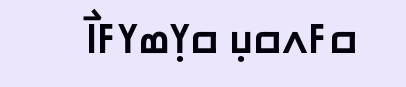ߛߓߍߛߎ߲ ߛߌ߲ߘߌߓߊ߯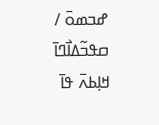ߝߏߘߋ߫ / ߛߟߏ߬ߡߊ߯ߣߊ߫ ߞߊ߲ߕߍ߫ ߟߊ߫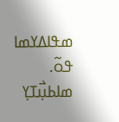ߘߟߊߡߌߘߊ ߟߋ߬.
ߘߊߕߎ߲߯ߠߌ߲